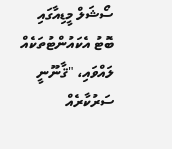ސޯޝަލް މީޑިއާގައި ބޮޓު އެކައުންޓުތަކެއް ލައްވައި، "ޤާނޫނީ ސަރުކާރެއް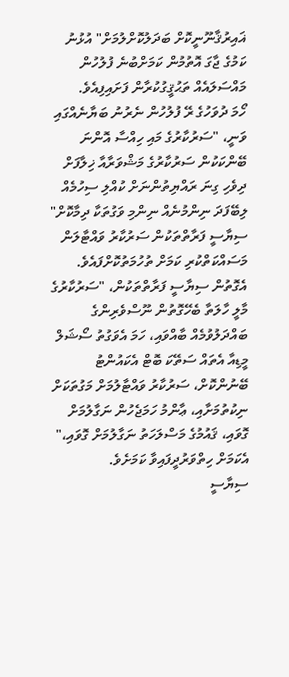ޣައިރުޤާނޫނީކޮށް ބަދަލުކޮށްލުމަށް" އުޅުނު ކަމުގެ ޖާގަ އޮތުމުން ކަމަށްބުނެ ފުލުހުން މައްސަލައެއް ތަޙުޤީގުކުރާން ފަށައިފިއެވެ.
ހޯމަ ދުވަހުގެ ރޭ ފުލުހުން ނެރުނު ބަޔާނެއްގައި ވަނީ، "ސަރުކާރުގެ މައި ހިއްސާ އޮންނަ ބޭންކަކުން ސަރުކާރުގެ މަޝްވަރާއާ ޚިލާފަށް ދިވެހި ގިނަ ރައްޔިތުންނަށް ކުއްލި ސިހުމެއް ލިބޭފަދަ ނިންމުނެއް ނިންމި ވަގުތަކާ ދިމާކޮށް" ސިޔާސީ ފަރާތްތަކުން ސަރުކާރު ވައްޓާލަން މަސައްކަތްކުރި ކަމަށް ތުހުމަތުކޮށްފައެވެ.
އެގޮތުން ސިޔާސީ ފަރާތްތަކުން، "ސަރުކާރުގެ މާލީ ހާލަތާ ބެހޭގޮތުން ނޫސްވެރިންގެ ބައްދަލުވުމެއް ބާއްވައި، ހަމަ އެވަގުތު ސޯޝަލް މީޑިއާ އެތައް ސަތޭކަ ބޮޓް އެކައުންޓު ބޭނުންކޮށް، ސަރުކާރު ވައްޓާލުމަށް މަގުތަކަށް ނިކުތުމަށާއި، ޢާންމު ހަމަޖެހުން ނަގާލުމަށް ގޮވައި، ޤައުމުގެ މަސްލަހަތު ނަގާލުމަށް ގޮވައި،" އެކަމަށް ހިތްވަރުދީފައިވާ ކަމަށެވެ.
ސިޔާސީ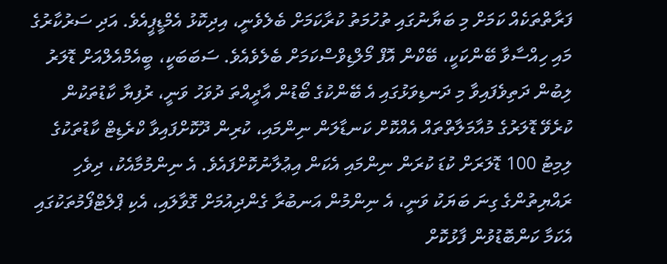ފަރާތްތަކެއް ކަމަށް މި ބަޔާނުގައި ތުހުމަތު ކުރާކަމަށް ބެލެވެނީ، އިދިކޮޅު އެމްޑީޕީއެވެ. އަދި ސަރުކާރުގެ މައި ހިއްސާވާ ބޭންކަކީ، ބޭކްން އޮފް މޯލްޑިވްސްކަމަށް ބެލެވެއެވެ. ސަބަބަކީ، ބީއެމްއެލްއަށް ޑޮލަރު ލިބުން ދަތިވެފައިވާ މި ދަނޑިވަޅުގައި އެ ބޭންކުގެ ބޯޑުން އާދީއްތަ ދުވަހު ވަނީ، ރުފިޔާ ކާޑުތަކުން ކުރެވޭ ޑޮލަރުގެ މުއާމަލާތްތައް އެއްކޮށް ކަނޑާލަން ނިންމައި، ކުރިން ދޫކޮށްފައިވާ ކްރެޑިޓް ކާޑުތަކުގެ ލިމިޓު 100 ޑޮލަރަށް ކުޑަ ކުރަން ނިންމައި އެކަން އިޢުލާނުކޮށްފައެވެ. އެ ނިންމުމާއެކު، ދިވެހި ރައްޔިތުންގެ ގިނަ ބަޔަކު ވަނީ، އެ ނިންމުން އަނބުރާ ގެންދިއުމަށް ގޮވާލައި، އެކި ޕްލެޓްފޯމުތަކުގައި އެކަމާ ކަންބޮޑުވުން ފާޅުކޮށް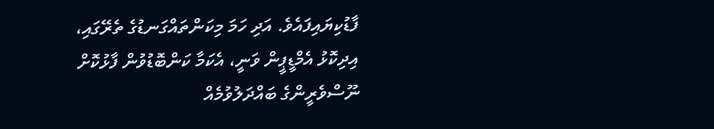ފާޑުކިޔައިފައެވެ. އަދި ހަމަ މިކަންތައްގަނޑުގެ ތެރޭގައި، އިދިކޮޅު އެމްޑީޕީން ވަނީ، އެކަމާ ކަންބޮޑުވުން ފާޅުކޮށް ނޫސްވެރީންގެ ބައްދަލުވުމެއް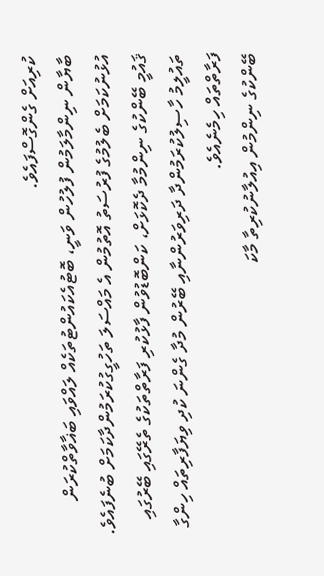ކުރިއަށް ގެންގޮސްފައެވެ.
ބާޔާން ނިންމާލަމުން ފުލުހުން ވަނީ، ބޮޓުއެކައުންޓުތަކެއް ލައްވައި ބަޣާވާތްކުރަން އުޅުނުކަމަށް ބެލުމުގެ ފުރުސަތު އޮތުމުން އެ މައްސަލަ ތަހުގީގުކުރަމުންދާކަމަށް ބުނެފައެވެ.
ޤައުމީ ބޭންކުގެ ނިންމުމާ ދެކޮޅަށް، ކަންބޮޑުވުން ފާޅުކުރި ފަރާތްތަކުގެ ތެރޭގައި ބޭރުގައި ތައުލީމު ހާސިލުކުރަމުންދާ ދަރިވަރުންނާއި ބޭރުން މުދާ ގެންނަ ކުދި ވިޔަފާރިތައް ހިންގާ ފަރާތްތައް ހިމެނެއެވެ.
ބޭންކުގެ ނިންމުން އިއުލާނުކުރިތާ މާކަ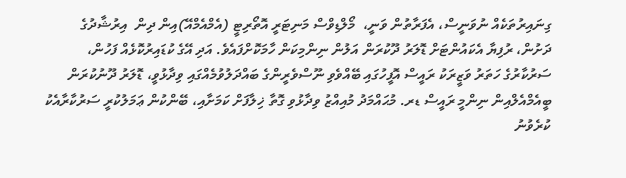ގިނައިރުތަކެއް ނުވަނީސް، އެފަރާތުން ވަނީ،  މޯލްޑިވްސް މަނިޓަރީ އޮތޯރިޓީ (އެމްއެމްއޭ)އިން ދިން  އިރުޝާދުގެ ދަށުން، ރުފިޔާ އެކައުންޓަށް ޑޮލަރު ދޫކުރަން އަލުން ނިންމިކަން ހާމަކޮށްފައެވެ. އަދި އޭގެ ކުޑައިރުކޮޅެއް ފަހުން، ސަރުކާރުގެ ހަތަރު ވަޒީރަކު ރައީސް އޮފީހުގައި ބޭއްވެވި ނޫސްވެރީންގެ ބައްދަލުވުމެއްގައި ވިދާޅުވީ، ޑޮލަރު ދޫނުކުރަން ބީއެމްއެލްއިން ނިންމީ ރައީސް ޑރ. މުޙައްމަދު މުއިއްޒު ވިދާޅުވި ގޮތާ ޚިލާފަށް ކަމަށާއި، ބޭންކުން ޢަމަލުކުރީ ސަރުކާރާއެކު ކުރެވުނު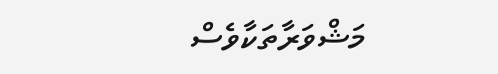މަޝްވަރާތަކާވެސް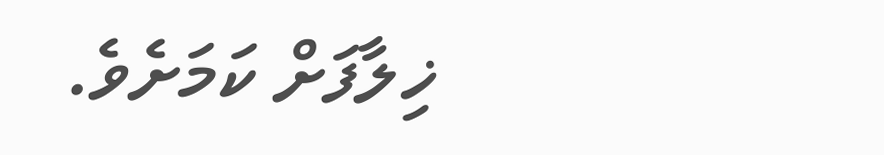ޚިލާފަށް ކަމަށެވެ.